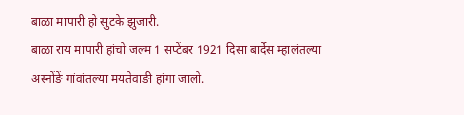बाळा मापारी हो सुटके झुजारी.
बाळा राय मापारी हांचो जल्म 1 सप्टेंबर 1921 दिसा बार्देस म्हालंतल्या अस्नोंङें गांवांतल्या मयतेवाङी हांगा जालो.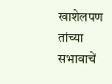खाशेलपण तांच्या सभावाचें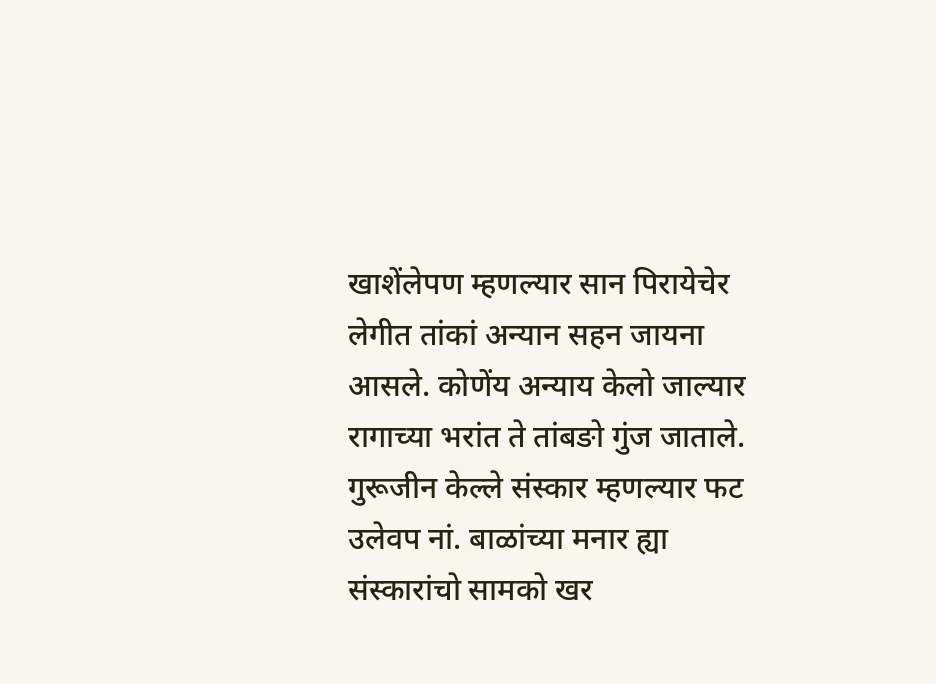खाशेंलेपण म्हणल्यार सान पिरायेचेर लेगीत तांकां अन्यान सहन जायना आसले. कोणेंय अन्याय केलो जाल्यार रागाच्या भरांत ते तांबङो गुंज जाताले. गुरूजीन केल्ले संस्कार म्हणल्यार फट उलेवप नां. बाळांच्या मनार ह्या संस्कारांचो सामको खर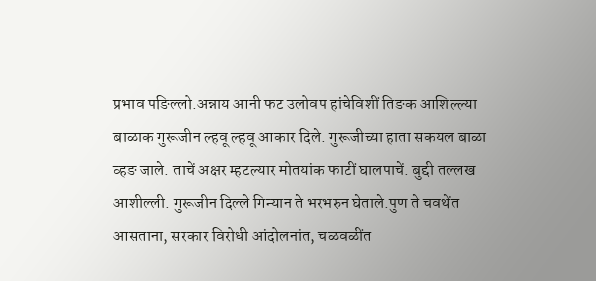प्रभाव पङिल्लो.अन्नाय आनी फट उलोवप हांचेविशीं तिङक आशिल्ल्या बाळाक गुरूजीन ल्हवू ल्हवू आकार दिले. गुरूजीच्या हाता सकयल बाळा व्हङ जाले. ताचें अक्षर म्हटल्यार मोतयांक फाटीं घालपाचें. बुद्दी तल्लख आशील्ली. गुरूजीन दिल्ले गिन्यान ते भरभरुन घेताले.पुण ते चवथेंत आसताना, सरकार विरोधी आंदोलनांत, चळवळींत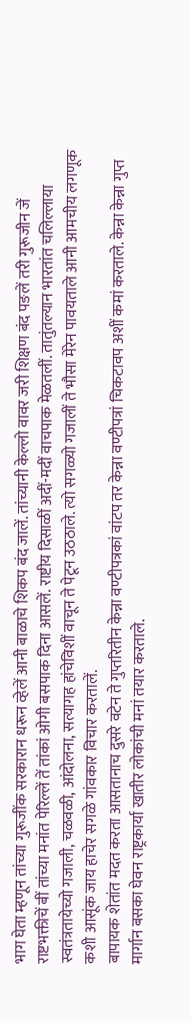भाग घेता म्हणून तांच्या गुरूजींक सरकारान धरून व्हेलें आनी बाळाचे शिकप बंद जालें. तांच्यानी केल्लो वावर जरी शिक्षण बंद पङलें तरी गुरूजीन जें राष्टभक्तीचें बीं तांच्या मनांत पेरिल्लें तें तांकां ओगी बसपाक दिना आसलें. राष्टीय दिसाळीं अदीं-मदीं वाचपाक मेळतलीं. तातुंतल्यान भारतांत चलिल्लाया स्वतंत्रतायेच्यो गजाली, चळवळी, आंदोलना, सत्यागह हांचेविशीं वाचून ते पेटून उठठाले. त्यो सगळ्यो गजालीं ते भौसा मेरेन पावयताले आनी आमचीय लगणूक कशी आसूंक जाय हाचेर सगळे गांवकार विचार करतालें.
बापायक शेतांत मदत करता आसतानाच दुसरे वटेन ते गुप्तरितीन केन्ना वण्टीपत्रकां वांटप तर केन्ना वण्टीपत्रां चिकटावप अशीं कमां करताले. केन्ना केन्ना गुप्त मार्गान बसका घेवन राष्ट्रकार्या खातीर लोकांची मनां तयार करताले.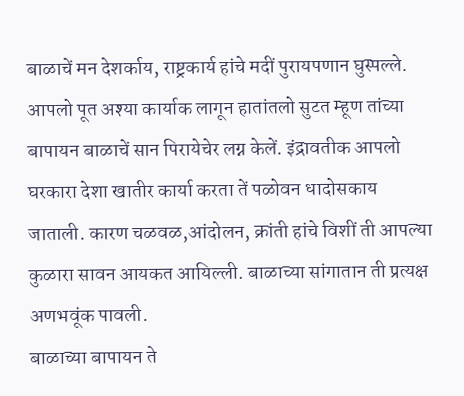बाळाचें मन देशर्काय, राष्ट्रकार्य हांचे मदीं पुरायपणान घुस्पल्ले. आपलो पूत अश्या कार्याक लागून हातांतलो सुटत म्हूण तांच्या बापायन बाळाचें सान पिरायेचेर लग्न केलें. इंद्रावतीक आपलो घरकारा देशा खातीर कार्या करता तें पळोवन धादोसकाय जाताली. कारण चळवळ,आंदोलन, क्रांती हांचे विशीं ती आपल्या कुळारा सावन आयकत आयिल्ली. बाळाच्या सांगातान ती प्रत्यक्ष अणभवूंक पावली.
बाळाच्या बापायन ते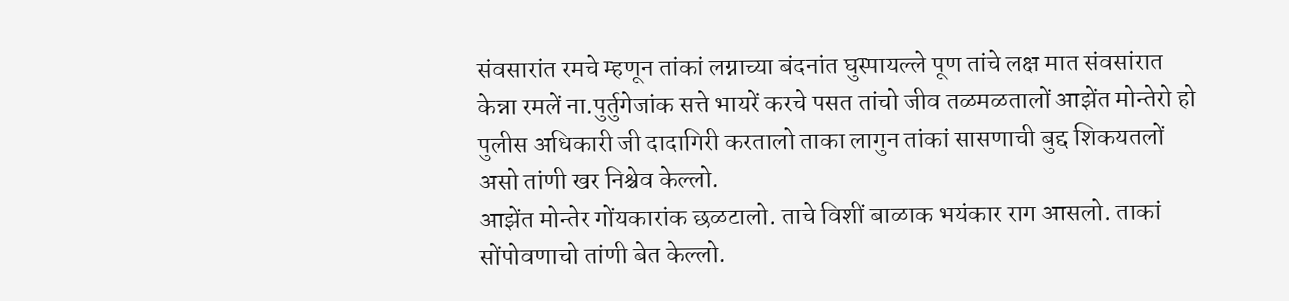संवसारांत रमचे म्हणून तांकां लग्नाच्या बंदनांत घुस्पायल्ले पूण तांचे लक्ष मात संवसांरात केन्ना रमलें ना.पुर्तुगेजांक सत्ते भायरें करचे पसत तांचो जीव तळमळतालों आझेंत मोन्तेरो हो पुलीस अधिकारी जी दादागिरी करतालो ताका लागुन तांकां सासणाची बुद्द शिकयतलों असो तांणी खर निश्चेव केल्लो.
आझेंत मोन्तेर गोंयकारांक छळटालो. ताचे विशीं बाळाक भयंकार राग आसलो. ताकां सोंपोवणाचो तांणी बेत केल्लो.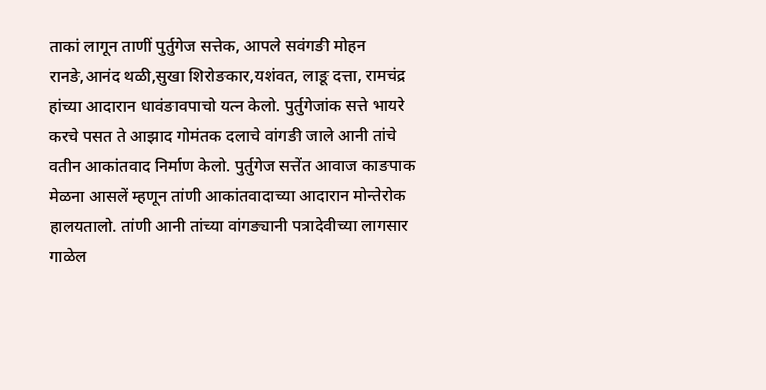ताकां लागून ताणीं पुर्तुगेज सत्तेक, आपले सवंगङी मोहन रानङे,आनंद थळी,सुखा शिरोङकार,यशंवत, लाङू दत्ता, रामचंद्र हांच्या आदारान धावंङावपाचो यत्न केलो. पुर्तुगेजांक सत्ते भायरे करचे पसत ते आझाद गोमंतक दलाचे वांगङी जाले आनी तांचे वतीन आकांतवाद निर्माण केलो. पुर्तुगेज सत्तेंत आवाज काङपाक मेळना आसलें म्हणून तांणी आकांतवादाच्या आदारान मोन्तेरोक हालयतालो. तांणी आनी तांच्या वांगङ्यानी पत्रादेवीच्या लागसार गाळेल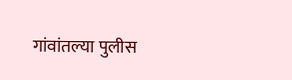गांवांतल्या पुलीस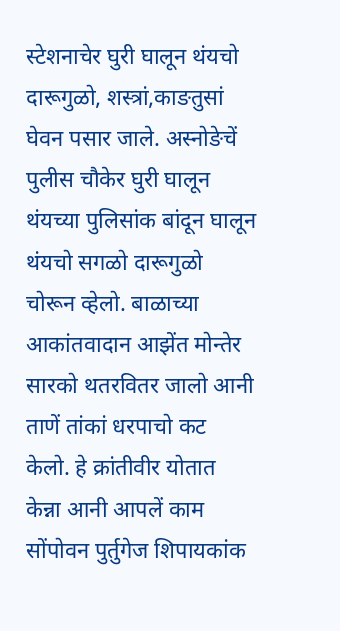स्टेशनाचेर घुरी घालून थंयचो दारूगुळो, शस्त्रां,काङतुसां घेवन पसार जाले. अस्नोङेचें पुलीस चौकेर घुरी घालून थंयच्या पुलिसांक बांदून घालून थंयचो सगळो दारूगुळो चोरून व्हेलो. बाळाच्या आकांतवादान आझेंत मोन्तेर सारको थतरवितर जालो आनी ताणें तांकां धरपाचो कट केलो. हे क्रांतीवीर योतात केन्ना आनी आपलें काम सोंपोवन पुर्तुगेज शिपायकांक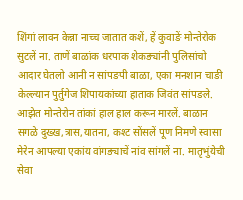शिंगां लावन केन्ना नाच्च जातात कशें, हें कुवाङें मोन्तेरोक सुटलें ना. ताणें बाळांक धरपाक शेकङ्यांनी पुलिसांचो आदार घेतलो आनी न सांपङपी बाळा, एका मनशान चाङी केल्ल्यान पुर्तुगेज शिपायकांच्या हाताक जिवंत सांपङले.
आझेत मोन्तेरोन तांकां हाल हाल करून मारलें. बाळान सगळे दुख्ख,त्रास,यातना, कश्ट सोंसलें पूण निमणे स्वासा मेरेन आपल्या एकांय वांगङ्याचें नांव सांगलें ना. मातृभुंयेची सेवा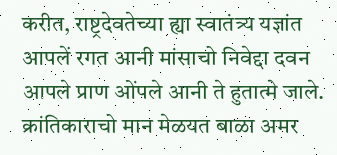करीत, राष्ट्रदेवतेच्या ह्या स्वातंत्र्य यज्ञांत आपलें रगत आनी मांसाचो निवेद्दा दवन आपले प्राण ओंपले आनी ते हुतात्मे जाले. क्रांतिकाराचो मान मेळयत बाळा अमर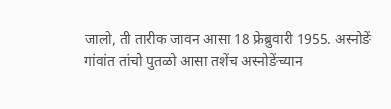जालो, ती तारीक जावन आसा 18 फ्रेब्रुवारी 1955. अस्नोङें गांवांत तांचो पुतळो आसा तशेंच अस्नोङेंच्यान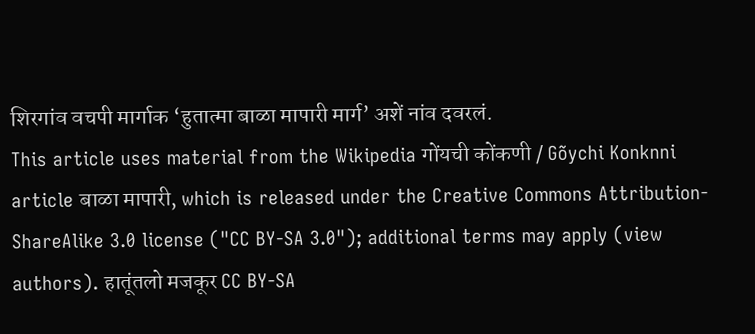शिरगांव वचपी मार्गाक ‘हुतात्मा बाळा मापारी मार्ग’ अशें नांव दवरलं.
This article uses material from the Wikipedia गोंयची कोंकणी / Gõychi Konknni article बाळा मापारी, which is released under the Creative Commons Attribution-ShareAlike 3.0 license ("CC BY-SA 3.0"); additional terms may apply (view authors). हातूंतलो मजकूर CC BY-SA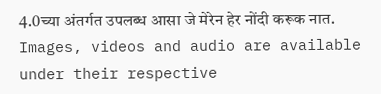4.0च्या अंतर्गत उपलब्ध आसा जे मेरेन हेर नोंदी करूक नात. Images, videos and audio are available under their respective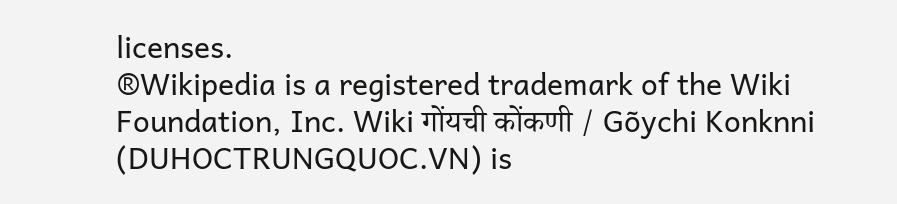licenses.
®Wikipedia is a registered trademark of the Wiki Foundation, Inc. Wiki गोंयची कोंकणी / Gõychi Konknni (DUHOCTRUNGQUOC.VN) is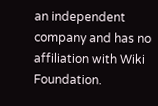an independent company and has no affiliation with Wiki Foundation.